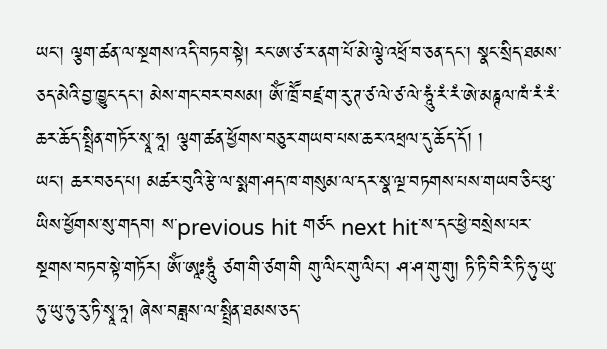ཡང་། ལྕག་ཚན་ལ་སྔགས་འདི་བཏབ་སྟེ། རང་ཨ་ཙ་ར་ནག་པོ་མེ་ལྕེ་འཕྲོ་བ་ཅན་དང་། སྣང་སྲིད་ཐམས་ཅད་མེའི་བྱ་ཁྱུང་དང་། མེས་གང་བར་བསམ། ཨོཾ་ཁྲཽ་བཛྲ་ག་རུ་ཊ་ཙ་ལེ་ཙ་ལེ་ཧཱུཾ་རཾ་རཾ་ཨེ་མཎྚལ་ཁཾ་རཾ་རཾ་ཆར་ཆོད་སྤྲིན་གཏོར་སྭཱ་ཧཱ། ལྕག་ཚན་ཕྱོགས་བཅུར་གཡབ་པས་ཆར་འཕྲལ་དུ་ཆོད་དོ། །
ཡང་། ཆར་བཅད་པ། མཚར་བུའི་རྩེ་ལ་སྨག་ཤད་ཁ་གསུམ་ལ་དར་སྣ་ལྔ་བཏགས་པས་གཡབ་ཅིང་ཕུ་ཡིས་ཕྱོགས་སུ་གདབ། ས་previous hit གཙང next hit་ས་དང་ཕྱེ་བསྲེས་པར་སྔགས་བཏབ་སྟེ་གཏོར། ཨོཾ་ཨཱཿཧཱུཾ ཙག་གི་ཙག་གི གུ་ལིང་གུ་ལིང་། ཤ་ཤ་གུ་གུ། ཏི་ཏི་བི་རི་ཏི་ཧུ་ཡུ་ཧུ་ཡུ་ཧུ་རུ་ཏི་སྭཱ་ཧཱ། ཞེས་བཟླས་ལ་སྤྲིན་ཐམས་ཅད་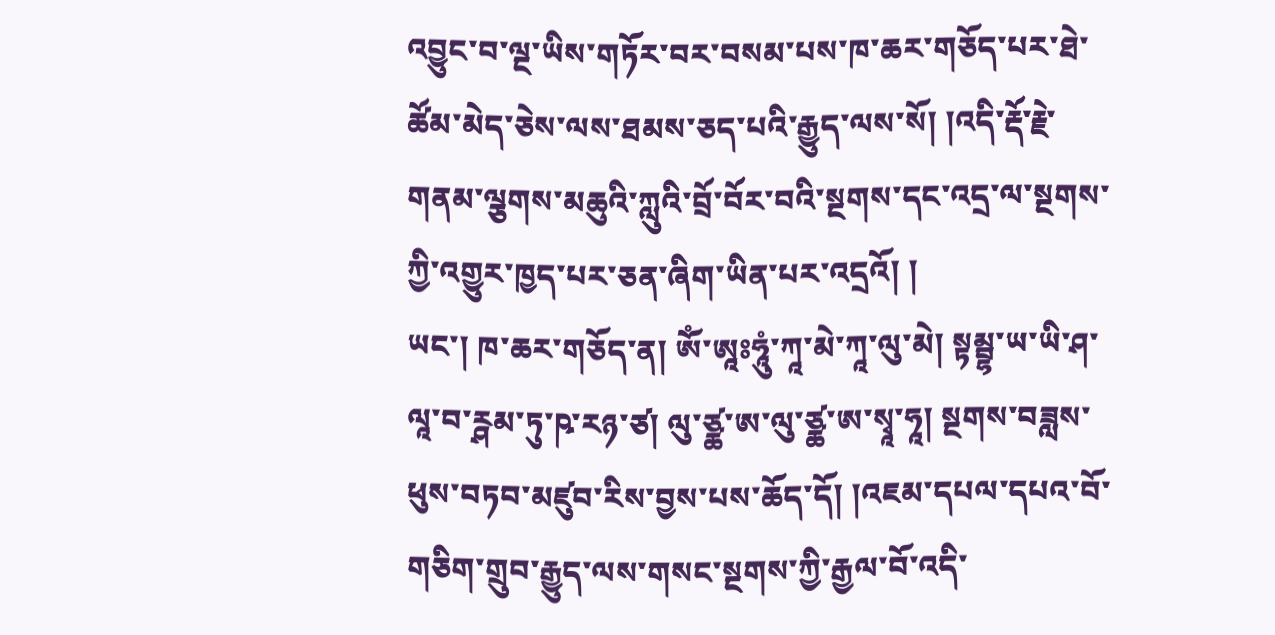འབྱུང་བ་ལྔ་ཡིས་གཏོར་བར་བསམ་པས་ཁ་ཆར་གཅོད་པར་ཐེ་ཚོམ་མེད་ཅེས་ལས་ཐམས་ཅད་པའི་རྒྱུད་ལས་སོ། །འདི་རྡོ་རྗེ་གནམ་ལྕགས་མཆུའི་ཀླུའི་བྲོ་བོར་བའི་སྔགས་དང་འདྲ་ལ་སྔགས་ཀྱི་འགྱུར་ཁྱད་པར་ཅན་ཞིག་ཡིན་པར་འདྲའོ། །
ཡང་། ཁ་ཆར་གཅོད་ན། ཨོཾ་ཨཱཿཧཱུཾ་ཀཱ་མེ་ཀཱ་ལུ་མེ། སྟམྦྷ་ཡ་ཡི་ཤ་ལཱ་བ་ཪྴམ་ཏུ་ཥ་རཉ་ཙ། ལུ་ཙྪ་ཨ་ལུ་ཙྪ་ཨ་སྭཱ་ཧཱ། སྔགས་བཟླས་ཕུས་བཏབ་མཛུབ་རིས་བྱས་པས་ཆོད་དོ། །འཇམ་དཔལ་དཔའ་བོ་གཅིག་གྲུབ་རྒྱུད་ལས་གསང་སྔགས་ཀྱི་རྒྱལ་བོ་འདི་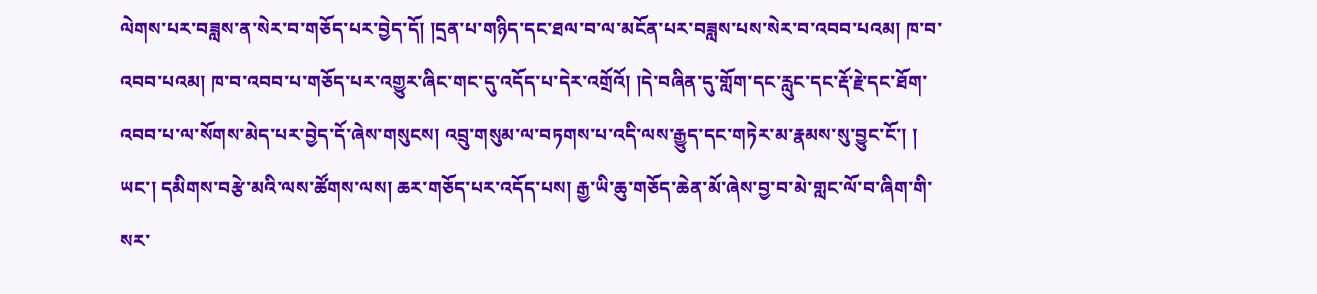ལེགས་པར་བཟླས་ན་སེར་བ་གཅོད་པར་བྱེད་དོ། །དྲན་པ་གཉིད་དང་ཐལ་བ་ལ་མངོན་པར་བཟླས་པས་སེར་བ་འབབ་པའམ། ཁ་བ་འབབ་པའམ། ཁ་བ་འབབ་པ་གཅོད་པར་འགྱུར་ཞིང་གང་དུ་འདོད་པ་དེར་འགྲོའོ། །དེ་བཞིན་དུ་གློག་དང་རླུང་དང་རྡོ་རྗེ་དང་ཐོག་འབབ་པ་ལ་སོགས་མེད་པར་བྱེད་དོ་ཞེས་གསུངས། འབྲུ་གསུམ་ལ་བཏགས་པ་འདི་ལས་རྒྱུད་དང་གཏེར་མ་རྣམས་སུ་བྱུང་ངོ་། །
ཡང་། དམིགས་བརྩེ་མའི་ལས་ཚོགས་ལས། ཆར་གཅོད་པར་འདོད་པས། རྒྱ་ཡི་ཆུ་གཅོད་ཆེན་མོ་ཞེས་བྱ་བ་མེ་གླང་ལོ་བ་ཞིག་གི་སར་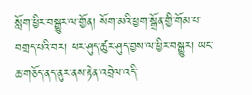སློག་ཕྱིར་བསྒྱུར་ལ་གྱོན། སོག་མའི་ཕྱག་སྒྲོན་གྱི་གོམ་པ་བགྲད་པའི་བར། ཕར་ཤུད་ཚུར་ཤུད་བྱས་ལ་ཕྱིར་བསྒྱུར། ཡང་ཆ་གཅོད་ནད་ནུར་ནས་རྟེན་འབྲེལ་འདི་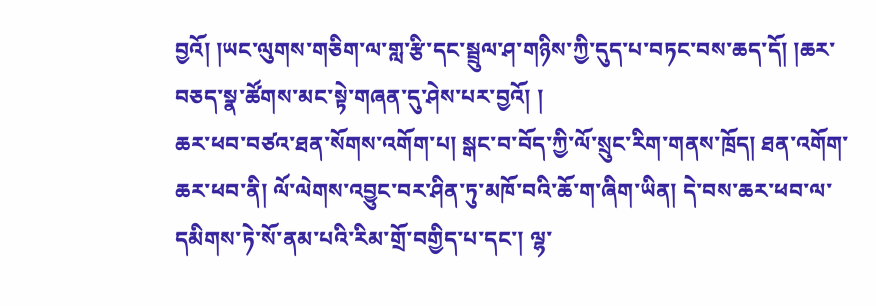བྱའོ། །ཡང་ལུགས་གཅིག་ལ་གླ་རྩི་དང་སྦྲུལ་ཤ་གཉིས་ཀྱི་དུད་པ་བཏང་བས་ཆད་དོ། །ཆར་བཅད་སྣ་ཚོགས་མང་སྟེ་གཞན་དུ་ཤེས་པར་བྱའོ། །
ཆར་ཕབ་བཙའ་ཐན་སོགས་འགོག་པ། སྒང་བ་བོད་ཀྱི་ལོ་སྲུང་རིག་གནས་ཁྲོད། ཐན་འགོག་ཆར་ཕབ་ནི། ལོ་ལེགས་འབྱུང་བར་ཤིན་ཏུ་མཁོ་བའི་ཆོ་ག་ཞིག་ཡིན། དེ་བས་ཆར་ཕབ་ལ་དམིགས་ཏེ་སོ་ནམ་པའི་རིམ་གྲོ་བགྱིད་པ་དང་། ལྷ་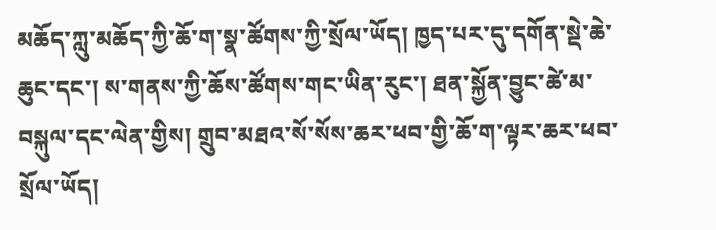མཆོད་ཀླུ་མཆོད་ཀྱི་ཆོ་ག་སྣ་ཚོགས་ཀྱི་སྲོལ་ཡོད། ཁྱད་པར་དུ་དགོན་སྡེ་ཆེ་ཆུང་དང་། ས་གནས་ཀྱི་ཆོས་ཚོགས་གང་ཡིན་རུང་། ཐན་སྐྱོན་བྱུང་ཚེ་མ་བསྐུལ་དང་ལེན་གྱིས། གྲུབ་མཐའ་སོ་སོས་ཆར་ཕབ་གྱི་ཆོ་ག་ལྟར་ཆར་ཕབ་སྲོལ་ཡོད།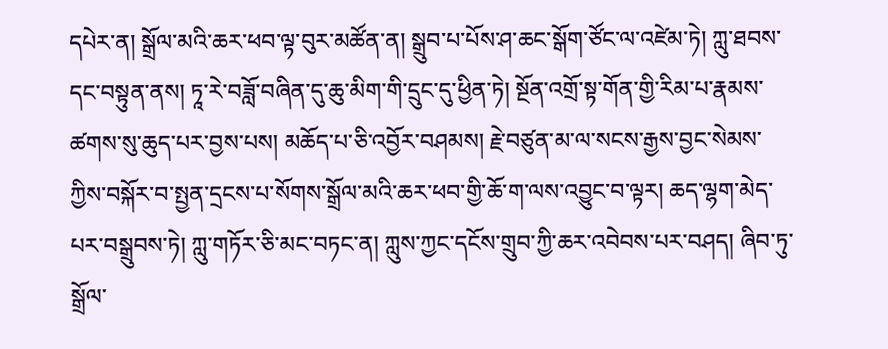དཔེར་ན། སྒྲོལ་མའི་ཆར་ཕབ་ལྟ་བུར་མཚོན་ན། སྒྲུབ་པ་པོས་ཤ་ཆང་སྒོག་ཙོང་ལ་འཛེམ་ཏེ། ཀླུ་ཐབས་དང་བསྟུན་ནས། ཏཱ་རེ་བཟློ་བཞིན་དུ་ཆུ་མིག་གི་དྲུང་དུ་ཕྱིན་ཏེ། སྔོན་འགྲོ་སྟ་གོན་གྱི་རིམ་པ་རྣམས་ཚགས་སུ་ཆུད་པར་བྱས་པས། མཆོད་པ་ཅི་འབྱོར་བཤམས། རྗེ་བཙུན་མ་ལ་སངས་རྒྱས་བྱང་སེམས་ཀྱིས་བསྐོར་བ་སྤྱན་དྲངས་པ་སོགས་སྒྲོལ་མའི་ཆར་ཕབ་གྱི་ཆོ་ག་ལས་འབྱུང་བ་ལྟར། ཆད་ལྷག་མེད་པར་བསྒྲུབས་ཏེ། ཀླུ་གཏོར་ཅི་མང་བཏང་ན། ཀླུས་ཀྱང་དངོས་གྲུབ་ཀྱི་ཆར་འབེབས་པར་བཤད། ཞིབ་ཏུ་སྒྲོལ་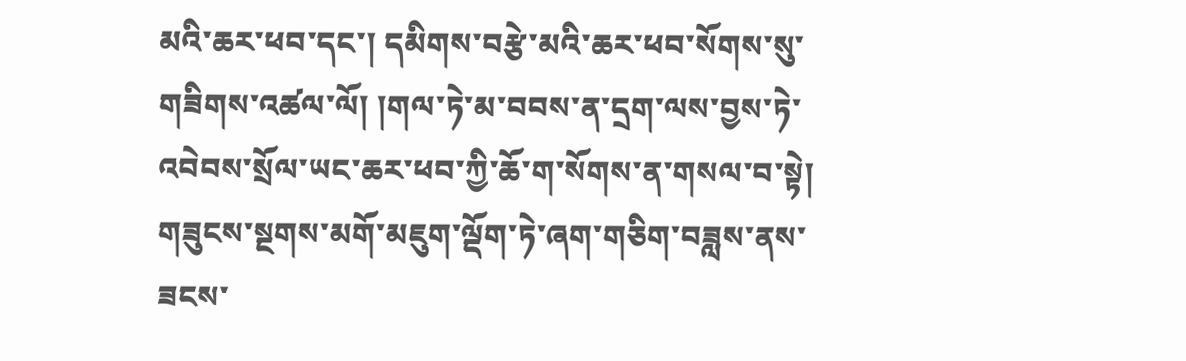མའི་ཆར་ཕབ་དང་། དམིགས་བརྩེ་མའི་ཆར་ཕབ་སོགས་སུ་གཟིགས་འཚལ་ལོ། །གལ་ཏེ་མ་བབས་ན་དྲག་ལས་བྱས་ཏེ་འབེབས་སྲོལ་ཡང་ཆར་ཕབ་ཀྱི་ཆོ་ག་སོགས་ན་གསལ་བ་སྟེ། གཟུངས་སྔགས་མགོ་མཇུག་ལྡོག་ཏེ་ཞག་གཅིག་བཟླས་ནས་ཟངས་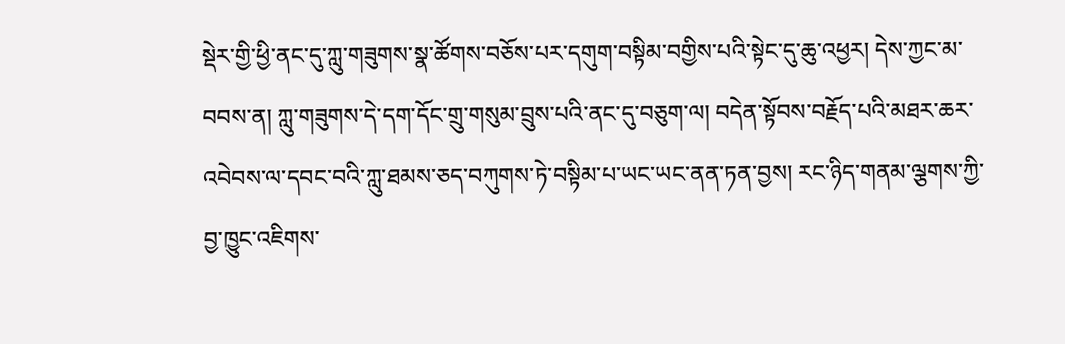སྡེར་གྱི་ཕྱི་ནང་དུ་ཀླུ་གཟུགས་སྣ་ཚོགས་བཅོས་པར་དགུག་བསྟིམ་བགྱིས་པའི་སྟེང་དུ་ཆུ་འཕྱར། དེས་ཀྱང་མ་བབས་ན། ཀླུ་གཟུགས་དེ་དག་དོང་གྲུ་གསུམ་བྲུས་པའི་ནང་དུ་བཅུག་ལ། བདེན་སྟོབས་བརྗོད་པའི་མཐར་ཆར་འབེབས་ལ་དབང་བའི་ཀླུ་ཐམས་ཅད་བཀུགས་ཏེ་བསྟིམ་པ་ཡང་ཡང་ནན་ཏན་བྱས། རང་ཉིད་གནམ་ལྕགས་ཀྱི་བྱ་ཁྱུང་འཇིགས་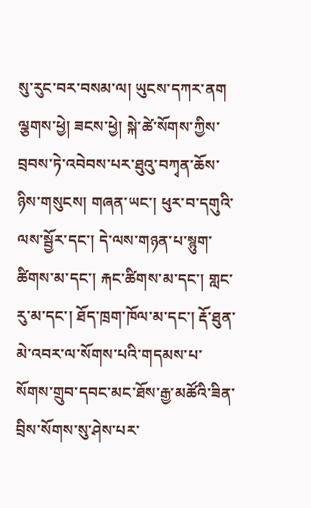སུ་རུང་བར་བསམ་ལ། ཡུངས་དཀར་ནག ལྕགས་ཕྱེ། ཟངས་ཕྱེ། སྐེ་ཚེ་སོགས་ཀྱིས་བྲབས་ཏེ་འབེབས་པར་ཐུའུ་བཀྭན་ཆོས་ཉིས་གསུངས། གཞན་ཡང་། ཕུར་བ་དགུའི་ལས་སྦྱོར་དང་། དེ་ལས་གཉན་པ་སྙུག་ཚིགས་མ་དང་། རྐང་ཚིགས་མ་དང་། གླང་རུ་མ་དང་། ཐོད་ཁྲག་ཁོལ་མ་དང་། རྡོ་ཐུན་མེ་འབར་ལ་སོགས་པའི་གདམས་པ་སོགས་གྲུབ་དབང་མང་ཐོས་རྒྱ་མཚོའི་ཟིན་བྲིས་སོགས་སུ་ཤེས་པར་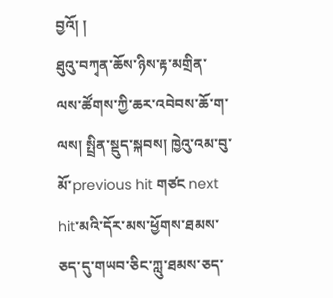བྱའོ། །
ཐུའུ་བཀྭན་ཆོས་ཉིས་རྟ་མགྲིན་ལས་ཚོགས་ཀྱི་ཆར་འབེབས་ཆོ་ག་ལས། སྤྲིན་སྡུད་སྐབས། ཁྱེའུ་འམ་བུ་མོ་previous hit གཙང next hit་མའི་དོར་མས་ཕྱོགས་ཐམས་ཅད་དུ་གཡབ་ཅིང་ཀླུ་ཐམས་ཅད་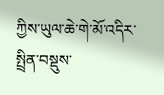ཀྱིས་ཡུལ་ཆེ་གེ་མོ་འདིར་སྤྲིན་བསྡུས་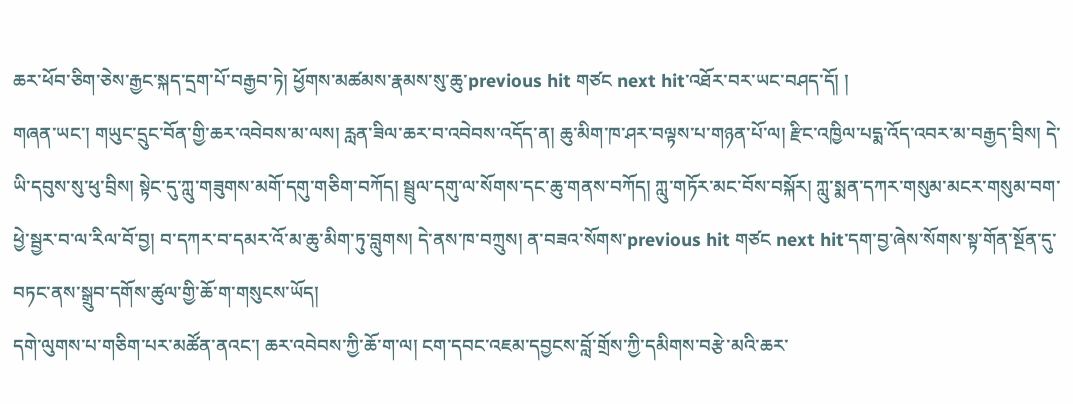ཆར་ཕོབ་ཅིག་ཅེས་རྒྱང་སྐད་དྲག་པོ་བརྒྱབ་ཏེ། ཕྱོགས་མཚམས་རྣམས་སུ་ཆུ་previous hit གཙང next hit་འཐོར་བར་ཡང་བཤད་དོ། །
གཞན་ཡང་། གཡུང་དྲུང་བོན་གྱི་ཆར་འབེབས་མ་ལས། རླན་ཟིལ་ཆར་བ་འབེབས་འདོད་ན། ཆུ་མིག་ཁ་ཤར་བལྟས་པ་གཉན་པོ་ལ། རྫིང་འཁྱིལ་པདྨ་འོད་འབར་མ་བརྒྱད་བྲིས། དེ་ཡི་དབུས་སུ་ཕུ་བྲིས། སྟེང་དུ་ཀླུ་གཟུགས་མགོ་དགུ་གཅིག་བཀོད། སྦྲུལ་དགུ་ལ་སོགས་དང་ཆུ་གནས་བཀོད། ཀླུ་གཏོར་མང་བོས་བསྐོར། ཀླུ་སྨན་དཀར་གསུམ་མངར་གསུམ་བག་ཕྱེ་སྦྱར་བ་ལ་རིལ་བོ་བྱ། བ་དཀར་བ་དམར་འོ་མ་ཆུ་མིག་ཏུ་བླུགས། དེ་ནས་ཁ་བཀྲུས། ན་བཟའ་སོགས་previous hit གཙང next hit་དག་བྱ་ཞེས་སོགས་སྟ་གོན་སྔོན་དུ་བཏང་ནས་སྒྲུབ་དགོས་ཚུལ་གྱི་ཆོ་ག་གསུངས་ཡོད།
དགེ་ལུགས་པ་གཅིག་པར་མཚོན་ནའང་། ཆར་འབེབས་ཀྱི་ཆོ་ག་ལ། ངག་དབང་འཇམ་དབྱངས་བློ་གྲོས་ཀྱི་དམིགས་བརྩེ་མའི་ཆར་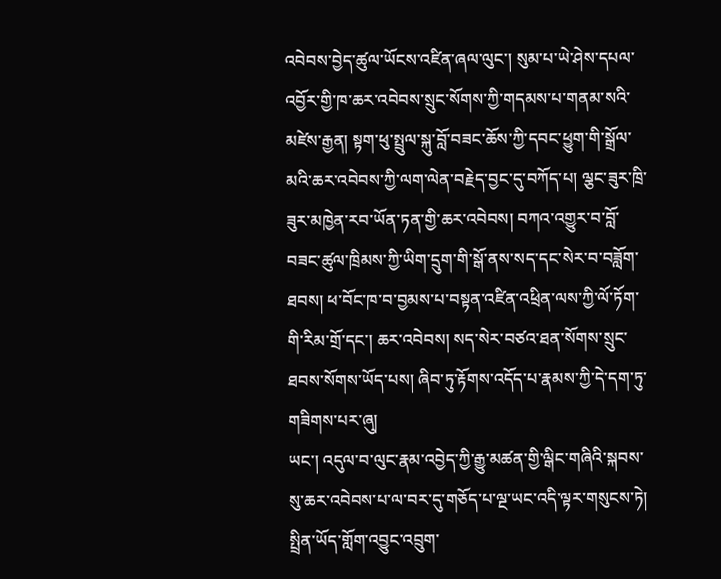འབེབས་བྱེད་ཚུལ་ཡོངས་འཛིན་ཞལ་ལུང་། སུམ་པ་ཡེ་ཤེས་དཔལ་འབྱོར་གྱི་ཁ་ཆར་འབེབས་སྲུང་སོགས་ཀྱི་གདམས་པ་གནམ་སའི་མཛེས་རྒྱན། སྟག་ཕུ་སྤྲུལ་སྐུ་བློ་བཟང་ཆོས་ཀྱི་དབང་ཕྱུག་གི་སྒྲོལ་མའི་ཆར་འབེབས་ཀྱི་ལག་ལེན་བརྗེད་བྱང་དུ་བཀོད་པ། ལྕང་ཟུར་ཁྲི་ཟུར་མཁྱེན་རབ་ཡོན་ཏན་གྱི་ཆར་འབེབས། བཀའ་འགྱུར་བ་བློ་བཟང་ཚུལ་ཁྲིམས་ཀྱི་ཡིག་དྲུག་གི་སྒོ་ནས་སད་དང་སེར་བ་བཟློག་ཐབས། ཕ་བོང་ཁ་བ་བྱམས་པ་བསྟན་འཛིན་འཕྲིན་ལས་ཀྱི་ལོ་ཏོག་གི་རིམ་གྲོ་དང་། ཆར་འབེབས། སད་སེར་བཙའ་ཐན་སོགས་སྲུང་ཐབས་སོགས་ཡོད་པས། ཞིབ་ཏུ་རྟོགས་འདོད་པ་རྣམས་ཀྱི་དེ་དག་ཏུ་གཟིགས་པར་ཞུ།
ཡང་། འདུལ་བ་ལུང་རྣམ་འབྱེད་ཀྱི་རྒྱུ་མཚན་གྱི་ལྒིང་གཞིའི་སྐབས་སུ་ཆར་འབེབས་པ་ལ་བར་དུ་གཅོད་པ་ལྔ་ཡང་འདི་ལྟར་གསུངས་ཏེ། སྤྲིན་ཡོད་གློག་འབྱུང་འབྲུག་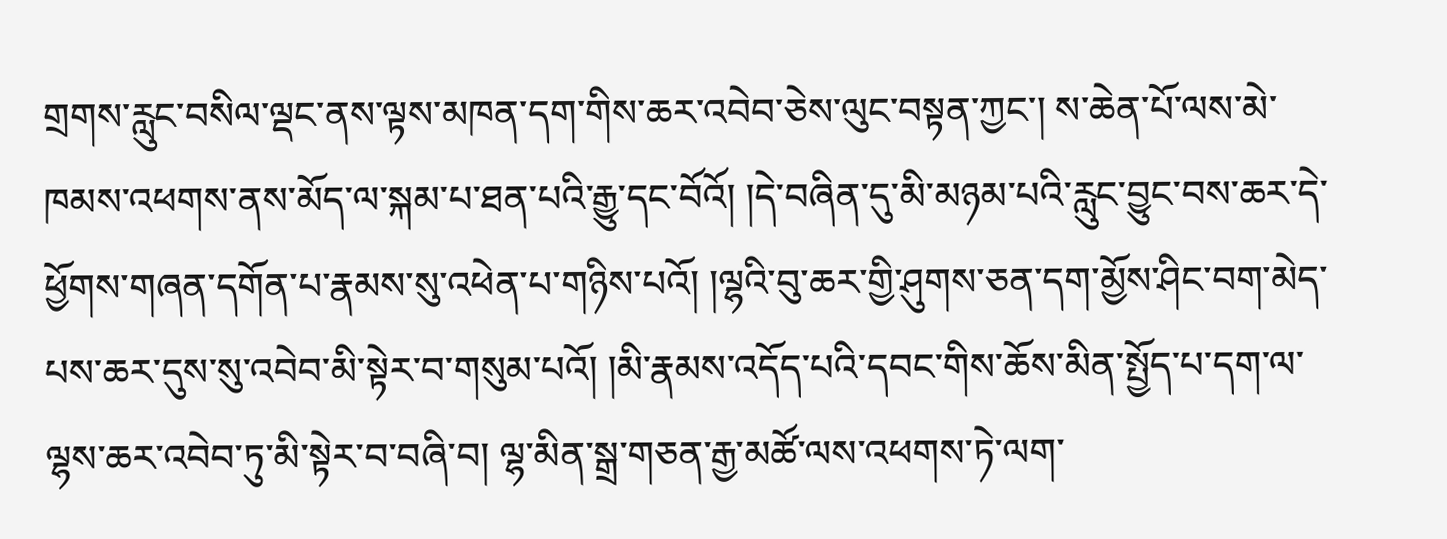གྲགས་རླུང་བསིལ་ལྡང་ནས་ལྟས་མཁན་དག་གིས་ཆར་འབེབ་ཅེས་ལུང་བསྟན་ཀྱང་། ས་ཆེན་པོ་ལས་མེ་ཁམས་འཕགས་ནས་མོད་ལ་སྐམ་པ་ཐན་པའི་རྒྱུ་དང་བོའོ། །དེ་བཞིན་དུ་མི་མཉམ་པའི་རླུང་བྱུང་བས་ཆར་དེ་ཕྱོགས་གཞན་དགོན་པ་རྣམས་སུ་འཕེན་པ་གཉིས་པའོ། །ལྷའི་བུ་ཆར་གྱི་ཤུགས་ཅན་དག་མྱོས་ཤིང་བག་མེད་པས་ཆར་དུས་སུ་འབེབ་མི་སྟེར་བ་གསུམ་པའོ། །མི་རྣམས་འདོད་པའི་དབང་གིས་ཆོས་མིན་སྤྱོད་པ་དག་ལ་ལྷས་ཆར་འབེབ་ཏུ་མི་སྟེར་བ་བཞི་བ། ལྷ་མིན་སྒྲ་གཅན་རྒྱ་མཚོ་ལས་འཕགས་ཏེ་ལག་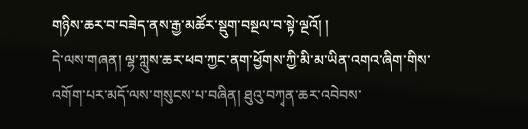གཉིས་ཆར་བ་བཟེད་ནས་རྒྱ་མཚོར་སྡུག་བསྔལ་བ་སྟེ་ལྔའོ། །
དེ་ལས་གཞན། ལྷ་ཀླུས་ཆར་ཕབ་ཀྱང་ནག་ཕྱོགས་ཀྱི་མི་མ་ཡིན་འགའ་ཞིག་གིས་འགོག་པར་མདོ་ལས་གསུངས་པ་བཞིན། ཐུའུ་བཀྭན་ཆར་འབེབས་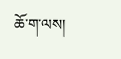ཆོ་ག་ལས།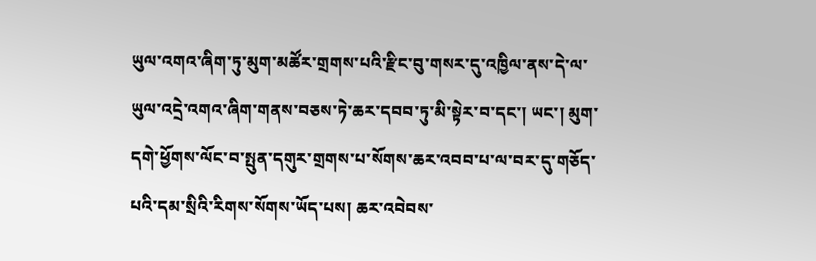ཡུལ་འགའ་ཞིག་ཏུ་མུག་མཚོར་གྲགས་པའི་རྫིང་བུ་གསར་དུ་འཁྱིལ་ནས་དེ་ལ་ཡུལ་འདྲེ་འགའ་ཞིག་གནས་བཅས་ཏེ་ཆར་དབབ་ཏུ་མི་སྟེར་བ་དང་། ཡང་། མུག་དགེ་ཕྱོགས་ལོང་བ་སྤུན་དགུར་གྲགས་པ་སོགས་ཆར་འབབ་པ་ལ་བར་དུ་གཅོད་པའི་དམ་སྲིའི་རིགས་སོགས་ཡོད་པས། ཆར་འབེབས་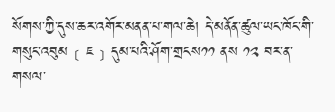སོགས་ཀྱི་དུས་ཆར་འགོར་མནན་པ་གལ་ཆེ། དེ་མནོན་ཚུལ་ཡང་ཁོང་གི་གསུང་འབུམ﹝ཇ﹞དུམ་པའི་ཤོག་གྲངས༡༡ ནས ༡༢ བར་ན་གསལ་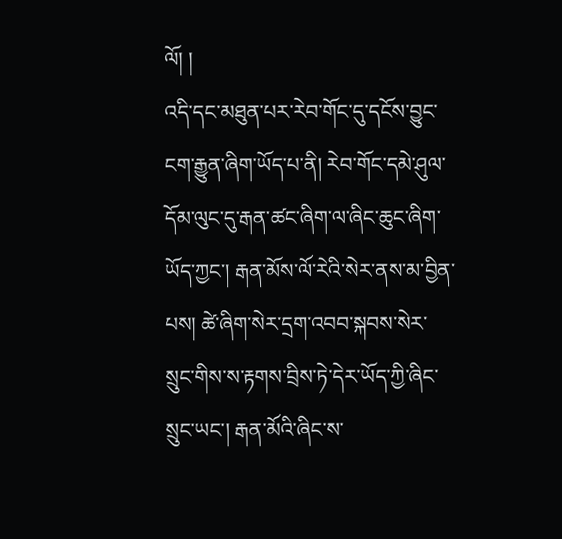ལོ། །
འདི་དང་མཐུན་པར་རེབ་གོང་དུ་དངོས་བྱུང་ངག་རྒྱུན་ཞིག་ཡོད་པ་ནི། རེབ་གོང་དམེ་ཤུལ་དོམ་ལུང་དུ་རྒན་ཚང་ཞིག་ལ་ཞིང་ཆུང་ཞིག་ཡོད་ཀྱང་། རྒན་མོས་ལོ་རེའི་སེར་ནས་མ་བྱིན་པས། ཚེ་ཞིག་སེར་དྲག་འབབ་སྐབས་སེར་སྲུང་གིས་ས་རྟགས་བྲིས་ཏེ་དེར་ཡོད་ཀྱི་ཞིང་སྲུང་ཡང་། རྒན་མོའི་ཞིང་ས་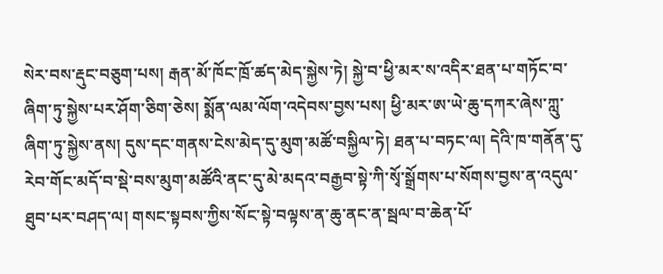སེར་བས་རྡུང་བཅུག་པས། རྒན་མོ་ཁོང་ཁྲོ་ཚད་མེད་སྐྱེས་ཏེ། སྐྱེ་བ་ཕྱི་མར་ས་འདིར་ཐན་པ་གཏོང་བ་ཞིག་ཏུ་སྐྱེས་པར་ཤོག་ཅིག་ཅེས། སྨོན་ལམ་ལོག་འདེབས་བྱས་པས། ཕྱི་མར་ཨ་ཡེ་ཆུ་དཀར་ཞེས་ཀླུ་ཞིག་ཏུ་སྐྱེས་ནས། དུས་དང་གནས་ངེས་མེད་དུ་མུག་མཚོ་བསྐྱིལ་ཏེ། ཐན་པ་བཏང་ལ། དེའི་ཁ་གནོན་དུ་རེབ་གོང་མདོ་བ་སྡེ་བས་མུག་མཚོའི་ནང་དུ་མེ་མདའ་བརྒྱབ་སྟེ་ཀི་སྭོ་སྒྲོགས་པ་སོགས་བྱས་ན་འདུལ་ཐུབ་པར་བཤད་ལ། གསང་སྟབས་ཀྱིས་སོང་སྟེ་བལྟས་ན་ཆུ་ནང་ན་སྦལ་བ་ཆེན་པོ་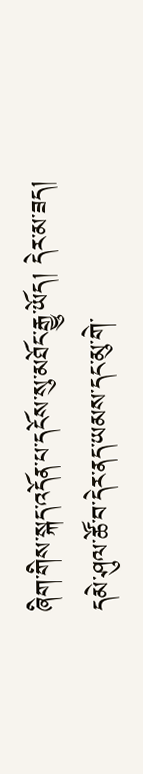ཞིག་གིས་སྐད་འདོན་པ་དངོས་སུ་མཐོང་རྒྱུ་ཡོད། དེར་མ་ཟད། དམེ་ཤུལ་ཚོ་བ་དེར་ནད་ཡམས་དང་མུ་གེ་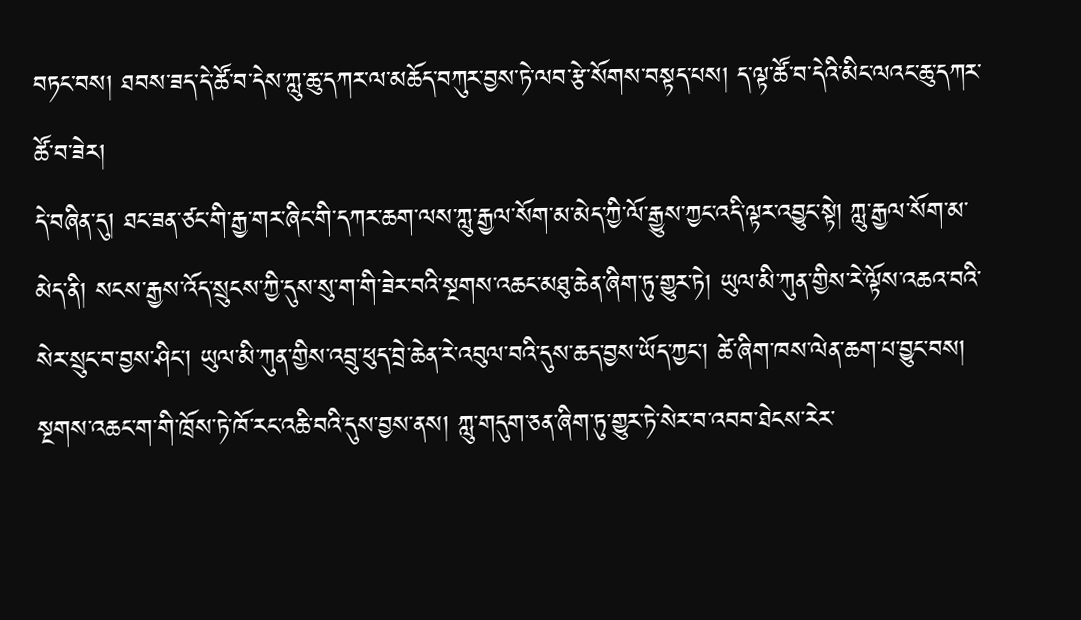བཏང་བས། ཐབས་ཟད་དེ་ཚོ་བ་དེས་ཀླུ་ཆུ་དཀར་ལ་མཆོད་བཀུར་བྱས་ཏེ་ལབ་རྩེ་སོགས་བསྟད་པས། ད་ལྟ་ཚོ་བ་དེའི་མིང་ལའང་ཆུ་དཀར་ཚོ་བ་ཟེར།
དེ་བཞིན་དུ། ཐང་ཟན་ཙང་གི་རྒྱ་གར་ཞིང་གི་དཀར་ཆག་ལས་ཀླུ་རྒྱལ་སོག་མ་མེད་ཀྱི་ལོ་རྒྱུས་ཀྱང་འདི་ལྟར་འབྱུང་སྟེ། ཀླུ་རྒྱལ་སོག་མ་མེད་ནི། སངས་རྒྱས་འོད་སྲུངས་ཀྱི་དུས་སུ་ག་གི་ཟེར་བའི་སྔགས་འཆང་མཐུ་ཆེན་ཞིག་ཏུ་གྱུར་ཏེ། ཡུལ་མི་ཀུན་གྱིས་རེ་ལྟོས་འཆའ་བའི་སེར་སྲུང་བ་བྱས་ཤིང་། ཡུལ་མི་ཀུན་གྱིས་འབྲུ་ཕུད་བྲེ་ཆེན་རེ་འབུལ་བའི་དུས་ཆད་བྱས་ཡོད་ཀྱང་། ཚེ་ཞིག་ཁས་ལེན་ཆག་པ་བྱུང་བས། སྔགས་འཆང་ག་གི་ཁྲོས་ཏེ་ཁོ་རང་འཆི་བའི་དུས་བྱས་ནས། ཀླུ་གདུག་ཅན་ཞིག་ཏུ་གྱུར་ཏེ་སེར་བ་འབབ་ཐེངས་རེར་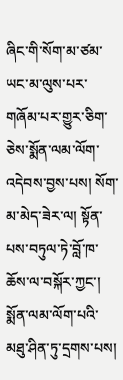ཞིང་གི་སོག་མ་ཙམ་ཡང་མ་ལུས་པར་གཞོམ་པར་གྱུར་ཅིག་ཅེས་སྨོན་ལམ་ལོག་འདེབས་བྱས་པས། སོག་མ་མེད་ཟེར་ལ། སྟོན་པས་བཏུལ་ཏེ་བློ་ཁ་ཆོས་ལ་བསྐོར་ཀྱང་། སྨོན་ལམ་ལོག་པའི་མཐུ་ཤིན་ཏུ་དྲགས་པས།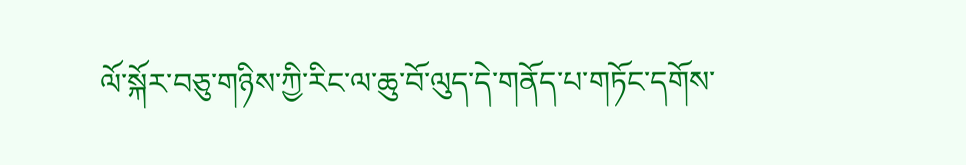ལོ་སྐོར་བཅུ་གཉིས་ཀྱི་རིང་ལ་ཆུ་བོ་ལུད་དེ་གནོད་པ་གཏོང་དགོས་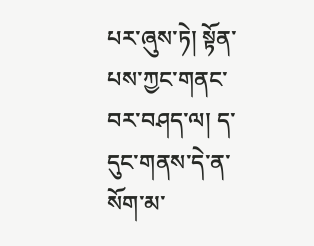པར་ཞུས་ཏེ། སྟོན་པས་ཀྱང་གནང་བར་བཤད་ལ། ད་དུང་གནས་དེ་ན་སོག་མ་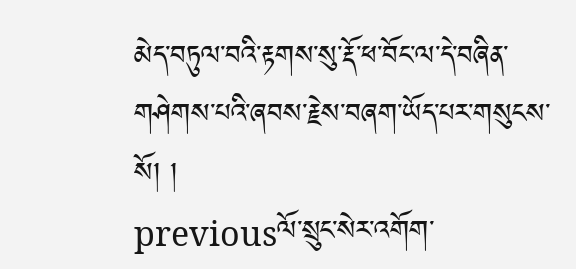མེད་བཏུལ་བའི་རྟགས་སུ་རྡོ་ཕ་བོང་ལ་དེ་བཞིན་གཤེགས་པའི་ཞབས་རྗེས་བཞག་ཡོད་པར་གསུངས་སོ། །
previousལོ་སྲུང་སེར་འགོག་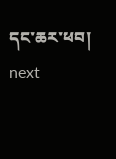དང་ཆར་ཕབ། next